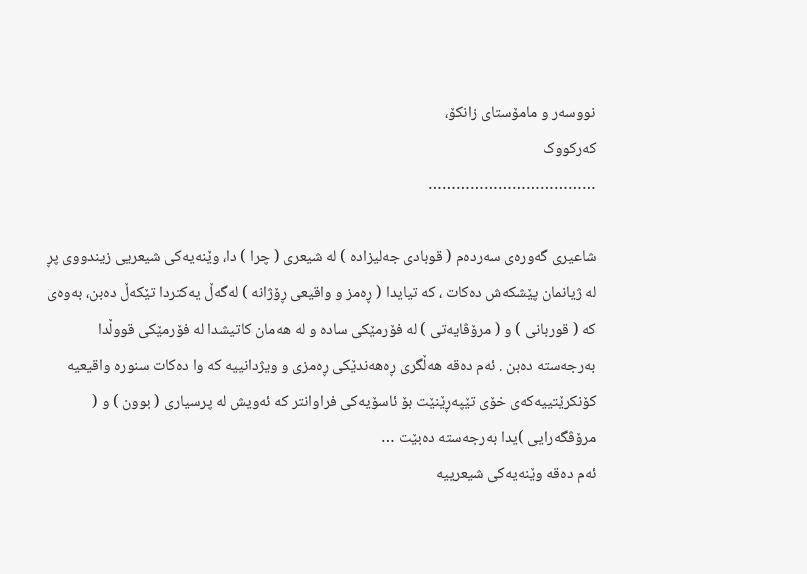نووسەر و مامۆستای زانکۆ،
کەرکووک
………………………………

شاعیری گەورەی سەردەم ( قوبادی جەلیزادە ) لە شیعری ( چرا ) دا، وێنەیەکی شیعریی زیندووی پڕ لە ژیانمان پێشکەش دەکات ، کە تیایدا ( ڕەمز و واقیعی ڕۆژانە ) لەگەڵ یەکتردا تێکەڵ دەبن، بەوەی کە ( قوربانی ) و ( مرۆڤایەتی ) لە فۆرمێکی سادە و لە هەمان کاتیشدا لە فۆرمێکی قووڵدا بەرجەستە دەبن . ئەم دەقە هەڵگری ڕەهەندێکی ڕەمزی و ویژدانییە کە وا دەکات سنورە واقیعیە کۆنکرێتییەکەی خۆی تێپەڕێنێت بۆ ئاسۆیەکی فراوانتر کە ئەویش لە پرسیاری ( بوون ) و ( مرۆڤگەرایی )یدا بەرجەستە دەبێت …
ئەم دەقە وێنەیەکی شیعرییە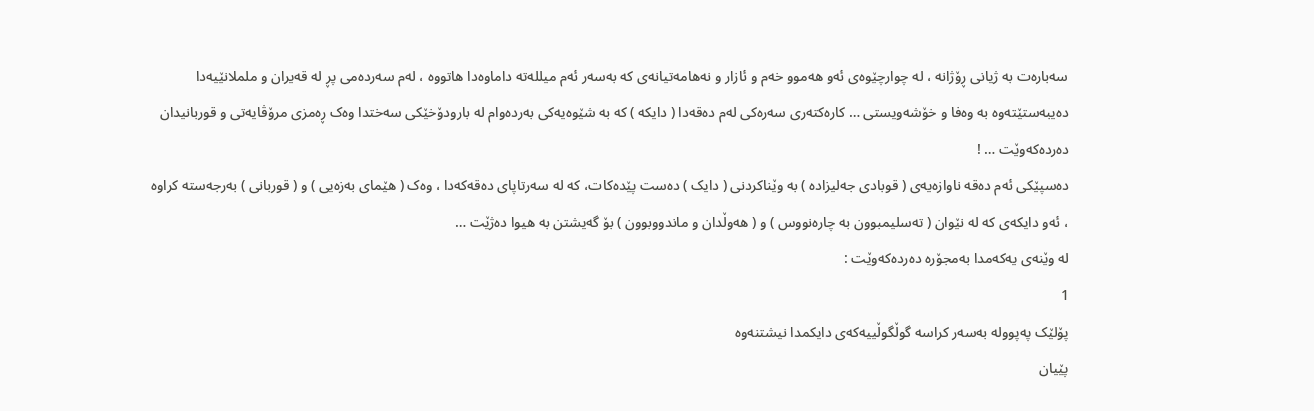سەبارەت بە ژیانی ڕۆژانە ، لە چوارچێوەی ئەو هەموو خەم و ئازار و نەهامەتیانەی کە بەسەر ئەم میللەتە داماوەدا هاتووە ، لەم سەردەمی پڕ لە قەیران و ململانێیەدا دەیبەستێتەوە بە وەفا و خۆشەویستی … کارەکتەری سەرەکی لەم دەقەدا ( دایکە ) کە بە شێوەیەکی بەردەوام لە بارودۆخێکی سەختدا وەک ڕەمزی مرۆڤایەتی و قوربانیدان دەردەکەوێت … !
دەسپێکی ئەم دەقە ناوازەیەی ( قوبادی جەلیزادە ) بە وێناکردنی ( دایک ) دەست پێدەکات، کە لە سەرتاپای دەقەکەدا ، وەک ( هێمای بەزەیی ) و ( قوربانی ) بەرجەستە کراوە ، ئەو دایکەی کە لە نێوان ( تەسلیمبوون بە چارەنووس ) و ( هەوڵدان و ماندووبوون ) بۆ گەیشتن بە هیوا دەژێت …
لە وێنەی یەکەمدا بەمجۆرە دەردەکەوێت :
1
پۆلێک پەپوولە بەسەر کراسە گوڵگوڵییەکەی دایکمدا نیشتنەوە
پێیان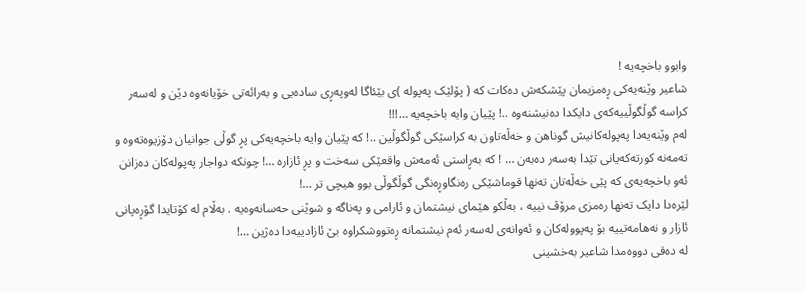وابوو باخچەیە !
شاعیر وێنەیەکی ڕەمزیمان پێشکەش دەکات کە ( پۆلێک پەپولە )ی بێئاگا لەوپەڕی سادەیی و بەرائەتی خۆیانەوە دێن و لەسەر کراسە گوڵگوڵییەکەی دایکدا دەنیشنەوە ..! پێیان وایە باخچەیە …!!!
لەم وێنەیەدا پەپولەکانیش گوناهن و خەڵەتاون بە کراسێکی گوڵگوڵین ..! کە پێیان وایە باخچەیەکی پڕ گوڵی جوانیان دۆزیوەتەوە و تەمەنە کورتەکەیانی تێدا بەسەر دەبەن … ! کە بەڕاستی ئەمەش واقعێکی سەخت و پڕ ئازارە …! چونکە دواجار پەپولەکان دەزانن ئەو باخچەیەی کە پێی خەڵەتان تەنها قوماشێکی رەنگاوڕەنگی گوڵگوڵی بوو هیچی تر …!
لێرەدا دایک تەنها رەمزی مرۆڤ نییە ، بەڵکو هێمای نیشتمان و ئارامی و پەناگە و شوێنی حەسانەوەیە . بەڵام لە کۆتایدا گۆڕەپانی ئازار و نەهامەتییە بۆ پەپوولەکان و ئەوانەی لەسەر ئەم نیشتمانە ڕەتووشکراوە بێ ئازادییەدا دەژین …!
لە دەقی دووەمدا شاعیر بەخشینی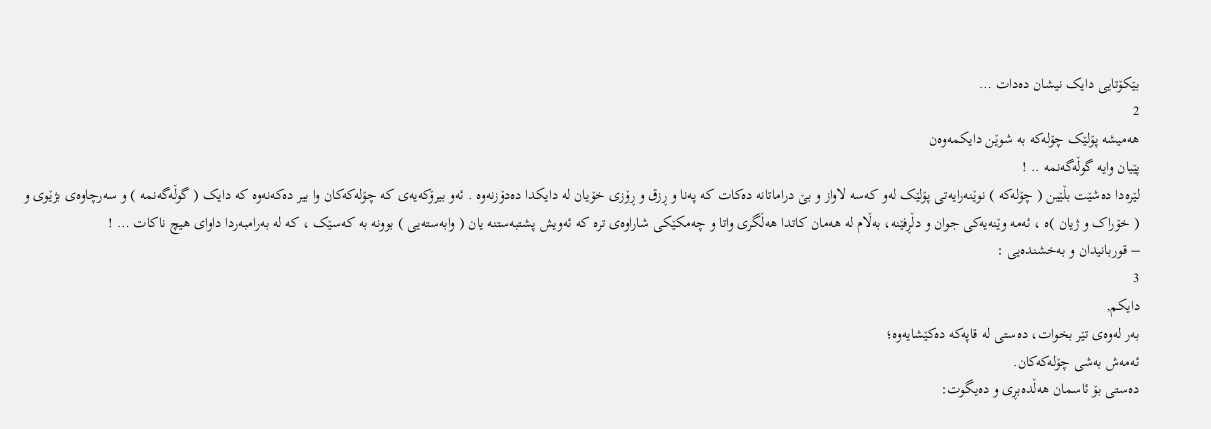بێکۆتایی دایک نیشان دەدات …
2
هەمیشە پۆلێک چۆلەکە بە شوێن دایکمەوەن
پێیان وایە گوڵەگەنمە .. !
لێرەدا دەشێت بڵێین ( چۆلەکە ) نوێنەرایەتی پۆلێک لەو کەسە لاواز و بێ دراماتانە دەکات کە پەنا و ڕزق و ڕۆزی خۆیان لە دایکدا دەدۆزنەوە . ئەو بیرۆکەیەی کە چۆلەکەکان وا بیر دەکەنەوە کە دایک ( گوڵەگەنمە ) و سەرچاوەی بژێوی و ( خۆراک و ژیان )ە ، ئەمە وێنەیەکی جوان و دڵڕفێنە، بەڵام لە هەمان کاتدا هەڵگری واتا و چەمکێکی شاراوەی ترە کە ئەویش پشتبەستنە یان ( وابەستەیی ) بوونە بە کەسێک ، کە لە بەرامبەردا داوای هیچ ناکات … !
– قوربانیدان و بەخشندەیی :
3
دایکم,
بەر لەوەی تێر بخوات، دەستی لە قاپەکە دەکێشایەوە؛
ئەمەش بەشی چۆلەکەکان.
دەستی بۆ ئاسمان هەڵدەبڕی و دەیگوت: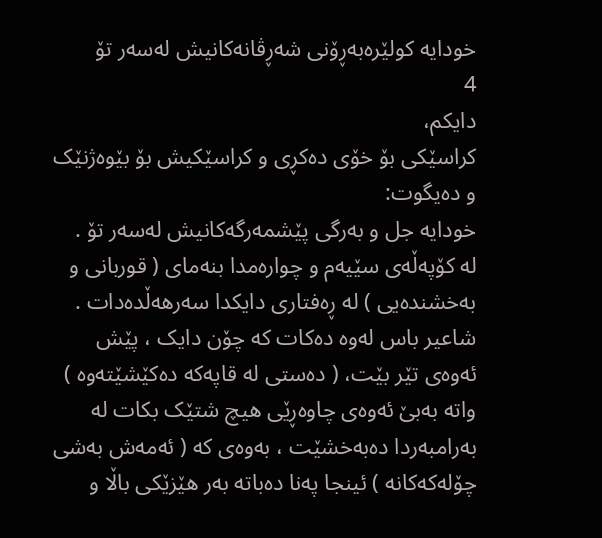خودایە کولێرەبەڕۆنی شەڕڤانەکانیش لەسەر تۆ
4
دایکم،
کراسێکی بۆ خۆی دەکڕی و کراسێکیش بۆ بێوەژنێک و دەیگوت:
خودایە جل و بەرگی پێشمەرگەکانیش لەسەر تۆ .
لە کۆپەڵەی سێیەم و چوارەمدا بنەمای ( قوربانی و بەخشندەیی ) لە ڕەفتاری دایکدا سەرهەڵدەدات . شاعیر باس لەوە دەکات کە چۆن دایک ، پێش ئەوەی تێر بێت، ( دەستی لە قاپەکە دەکێشێتەوە ) واتە بەبێ ئەوەی چاوەڕێی هیچ شتێک بکات لە بەرامبەردا دەبەخشێت ، بەوەی کە ( ئەمەش بەشی چۆلەکەکانە ) ئینجا پەنا دەباتە بەر هێزێکی باڵا و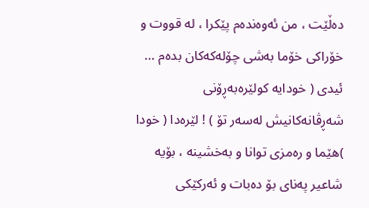دەڵێت ، من ئەوەندەم پێکرا ، لە قووت و خۆراکی خۆما بەشی چۆلەکەکان بدەم … ئیدی ( خودایە کولێرەبەڕۆنی شەڕڤانەکانیش لەسەر تۆ ) ! لێرەدا ( خودا )هێما و رەمزی توانا و بەخشینە ، بۆیە شاعیر پەنای بۆ دەبات و ئەرکێکی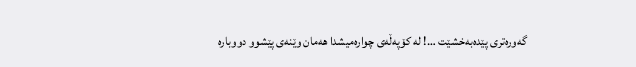گەورەتری پێدەبەخشێت …! لە کۆپەڵەی چوارەمیشدا هەمان وێنەی پێشوو دووبارە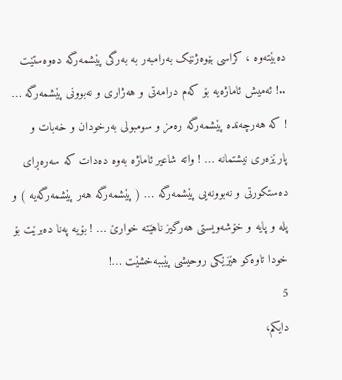دەبێتەوە ، کراسی بێوەژنێک بەرامبەر بە بەرگی پێشمەرگە دەوەستێت ..! ئەمیش ئاماژەیە بۆ کەم درامەتی و هەژاری و نەبوونی پێشمەرگە … ! کە هەرچەندە پێشمەرگە رەمز و سومبولی بەرخودان و خەبات و پارێزەری نیشتمانە … ! واتە شاعیر ئاماژە بەوە دەدات کە سەرەڕای دەستکورتی و نەبوونەیی پێشمەرگە … ( پێشمەرگە هەر پێشمەرگەیە ) و پلە و پایە و خۆشەویستی هەرگیز ناهێتە خوارێ … ! بۆیە پەنا دەبرێت بۆ خودا تاوەکو هێزێکی روحیشی پێببەخشێت …!
5
دایکم،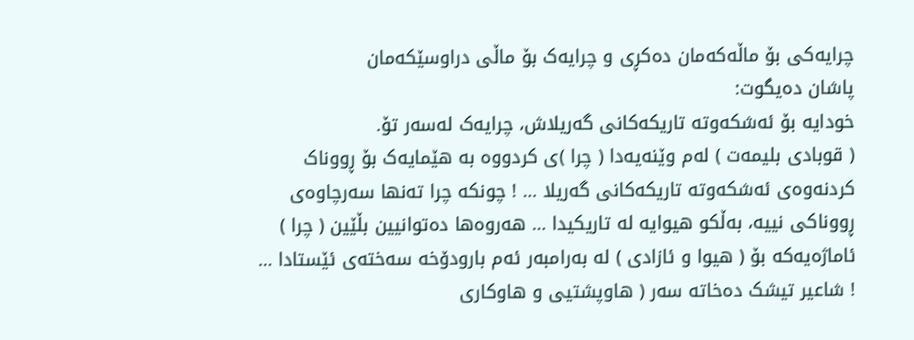چرایەکی بۆ ماڵەکەمان دەکڕی و چرایەک بۆ ماڵی دراوسێکەمان
پاشان دەیگوت:
خودایە بۆ ئەشکەوتە تاریکەکانی گەریلاش، چرایەک لەسەر تۆ.
( قوبادی بلیمەت ) لەم وێنەیەدا ( چرا )ی کردووە بە هێمایەک بۆ ڕووناک کردنەوەی ئەشکەوتە تاریکەکانی گەریلا … ! چونکە چرا تەنها سەرچاوەی ڕووناکی نییە، بەڵکو هیوایە لە تاریکیدا … هەروەها دەتوانیین بڵێین ( چرا ) ئاماژەیەکە بۆ ( هیوا و ئازادی ) لە بەرامبەر ئەم بارودۆخە سەختەی ئێستادا … ! شاعیر تیشک دەخاتە سەر ( هاوپشتیی و هاوکاری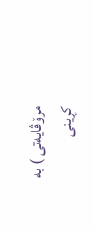مرۆڤایەتی ) بە کڕینی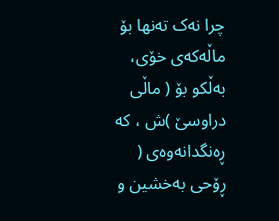چرا نەک تەنها بۆ ماڵەکەی خۆی، بەڵکو بۆ ( ماڵی دراوسێ )ش ، کە ڕەنگدانەوەی ( ڕۆحی بەخشین و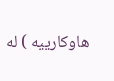هاوکارییە ) لە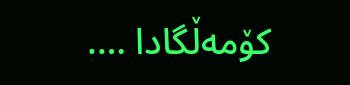کۆمەڵگادا ….